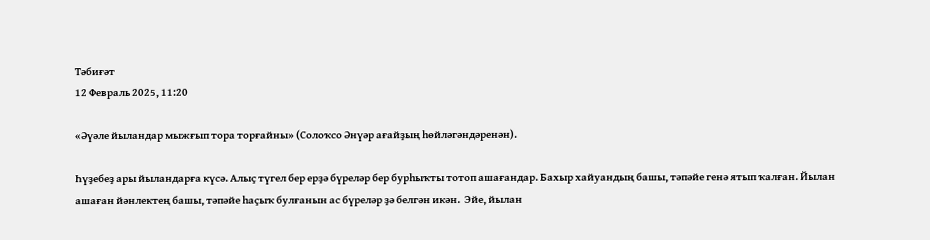Тәбиғәт
12 Февраль 2025, 11:20

«Әүәле йыландар мыжғып тора торғайны» (Солоҡсо Әнүәр ағайҙың һөйләгәндәренән).

Һүҙебеҙ ары йыландарға күсә. Алыҫ түгел бер ерҙә бүреләр бер бурһыҡты тотоп ашағандар. Бахыр хайуандың башы, тәпәйе генә ятып ҡалған. Йылан ашаған йәнлектең башы, тәпәйе һаҫыҡ булғанын ас бүреләр ҙә белгән икән.  Эйе, йылан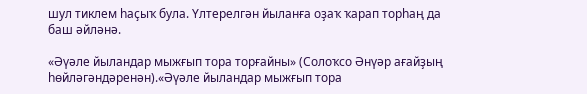шул тиклем һаҫыҡ була. Үлтерелгән йыланға оҙаҡ ҡарап торһаң да баш әйләнә.

«Әүәле йыландар мыжғып тора торғайны» (Солоҡсо Әнүәр ағайҙың һөйләгәндәренән).«Әүәле йыландар мыжғып тора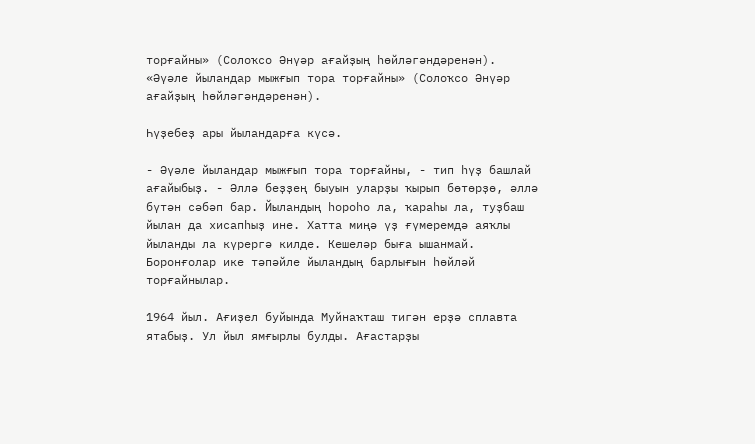торғайны» (Солоҡсо Әнүәр ағайҙың һөйләгәндәренән).
«Әүәле йыландар мыжғып тора торғайны» (Солоҡсо Әнүәр ағайҙың һөйләгәндәренән).

Һүҙебеҙ ары йыландарға күсә.

- Әүәле йыландар мыжғып тора торғайны, - тип һүҙ башлай ағайыбыҙ. - Әллә беҙҙең быуын уларҙы ҡырып бөтөрҙө, әллә бүтән сәбәп бар. Йыландың һороһо ла, ҡараһы ла, туҙбаш йылан да хисапһыҙ ине. Хатта миңә үҙ ғүмеремдә аяҡлы йыланды ла күрергә килде. Кешеләр быға ышанмай. Боронғолар ике тәпәйле йыландың барлығын һөйләй торғайнылар.

1964 йыл. Ағиҙел буйында Муйнаҡташ тигән ерҙә сплавта ятабыҙ. Ул йыл ямғырлы булды. Ағастарҙы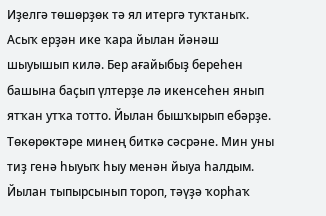Иҙелгә төшөрҙөк тә ял итергә туҡтаныҡ. Асыҡ ерҙән ике ҡара йылан йәнәш шыуышып килә. Бер ағайыбыҙ береһен башына баҫып үлтерҙе лә икенсеһен янып ятҡан утҡа тотто. Йылан бышҡырып ебәрҙе. Төкөрөктәре минең биткә сәсрәне. Мин уны тиҙ генә һыуыҡ һыу менән йыуа һалдым. Йылан тыпырсынып тороп, тәүҙә ҡорһаҡ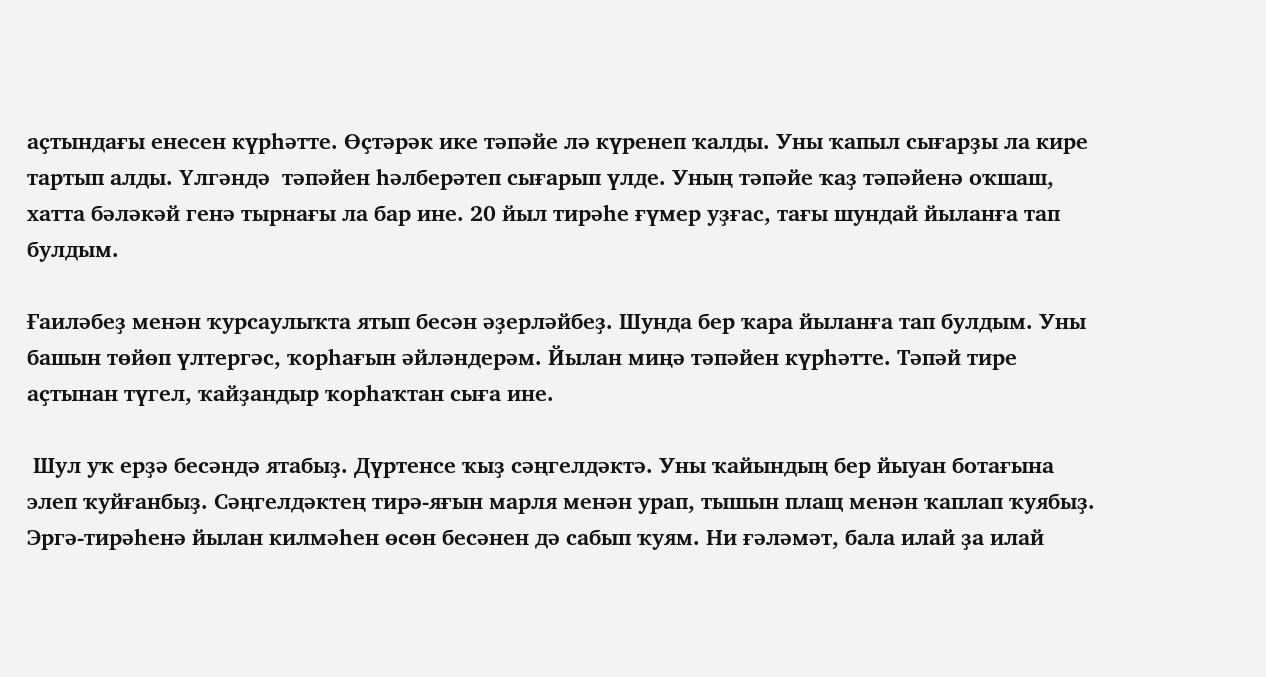аҫтындағы енесен күрһәтте. Өҫтәрәк ике тәпәйе лә күренеп ҡалды. Уны ҡапыл сығарҙы ла кире тартып алды. Үлгәндә  тәпәйен һәлберәтеп сығарып үлде. Уның тәпәйе ҡаҙ тәпәйенә оҡшаш, хатта бәләкәй генә тырнағы ла бар ине. 20 йыл тирәһе ғүмер уҙғас, тағы шундай йыланға тап булдым.

Ғаиләбеҙ менән ҡурсаулыҡта ятып бесән әҙерләйбеҙ. Шунда бер ҡара йыланға тап булдым. Уны башын төйөп үлтергәс, ҡорһағын әйләндерәм. Йылан миңә тәпәйен күрһәтте. Тәпәй тире аҫтынан түгел, ҡайҙандыр ҡорһаҡтан сыға ине.

 Шул уҡ ерҙә бесәндә ятабыҙ. Дүртенсе ҡыҙ сәңгелдәктә. Уны ҡайындың бер йыуан ботағына элеп ҡуйғанбыҙ. Сәңгелдәктең тирә-яғын марля менән урап, тышын плащ менән ҡаплап ҡуябыҙ. Эргә-тирәһенә йылан килмәһен өсөн бесәнен дә сабып ҡуям. Ни ғәләмәт, бала илай ҙа илай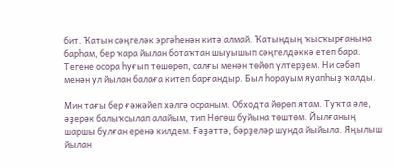бит. Ҡатын сәңгеләк эргәһенән китә алмай. Ҡатындың ҡысҡырғанына барһам, бер ҡара йылан ботаҡтан шыуышып сәңгелдәккә етеп бара. Тегене осора һуғып төшөрөп, салғы менән төйөп үлтерҙем. Ни сәбәп менән ул йылан балаға китеп барғандыр. Был һорауым яуапһыҙ ҡалды.

Мин тағы бер ғәжәйеп хәлгә осраным. Обходта йөрөп ятам. Туҡта әле, әҙерәк балыҡсылап алайым, тип Нөгөш буйына төштөм. Йылғаның шаршы булған еренә килдем. Ғәҙәттә, бәрҙеләр шунда йыйыла. Яңылыш йылан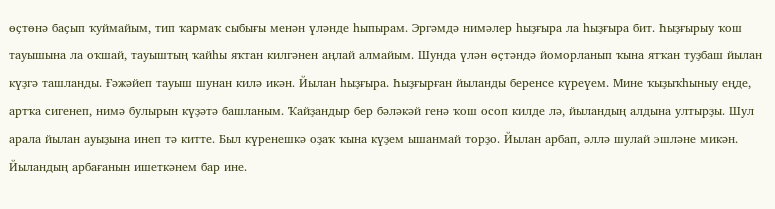өҫтөнә баҫып ҡуймайым, тип ҡармаҡ сыбығы менән үләнде һыпырам. Эргәмдә нимәлер һыҙғыра ла һыҙғыра бит. Һыҙғырыу ҡош тауышына ла оҡшай, тауыштың ҡайһы яҡтан килгәнен аңлай алмайым. Шунда үлән өҫтәндә йоморланып ҡына ятҡан туҙбаш йылан күҙгә ташланды. Ғәжәйеп тауыш шунан килә икән. Йылан һыҙғыра. Һыҙғырған йыланды беренсе күреүем. Мине ҡыҙыҡһыныу еңде, артҡа сигенеп, нимә булырын күҙәтә башланым. Ҡайҙандыр бер бәләкәй генә ҡош осоп килде лә, йыландың алдына ултырҙы. Шул арала йылан ауыҙына инеп тә китте. Был күренешкә оҙаҡ ҡына күҙем ышанмай торҙо. Йылан арбап, әллә шулай эшләне микән. Йыландың арбағанын ишеткәнем бар ине.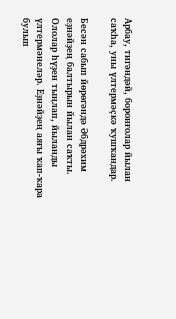Арбау, тигәндәй, боронғолар йылан саҡһа, уны үлтермәҫкә ҡушҡандар.

Бесән сабып йөрөгәндә Әбдрәхим еҙнәйҙең балтырын йылан саҡты. Ололар һүҙен тыңлап, йыланды үлтермәнеләр. Еҙнәйҙең аяғы ҡап-ҡара булып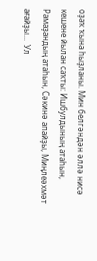оҙаҡ ҡына һыҙланы. Мин белгәндән әллә нисә кешене йылан саҡты: Ишбулдының атаһын, Рамаҙандың атаһын, Сәкинә апайҙы, Миңлеәхмәт ағайҙы...  Ул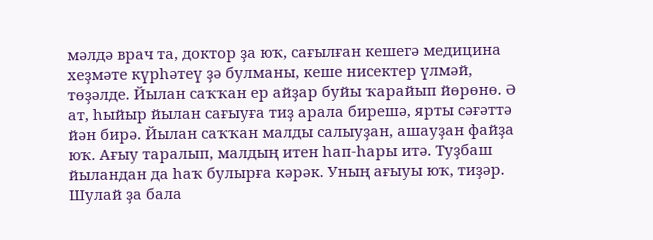мәлдә врач та, доктор ҙа юҡ, сағылған кешегә медицина хеҙмәте күрһәтеү ҙә булманы, кеше нисектер үлмәй, төҙәлде. Йылан саҡҡан ер айҙар буйы ҡарайып йөрөнө. Ә  ат, һыйыр йылан сағыуға тиҙ арала бирешә, ярты сәғәттә йән бирә. Йылан саҡҡан малды салыуҙан, ашауҙан файҙа юҡ. Ағыу таралып, малдың итен һап-һары итә. Туҙбаш йыландан да һаҡ булырға кәрәк. Уның ағыуы юҡ, тиҙәр. Шулай ҙа бала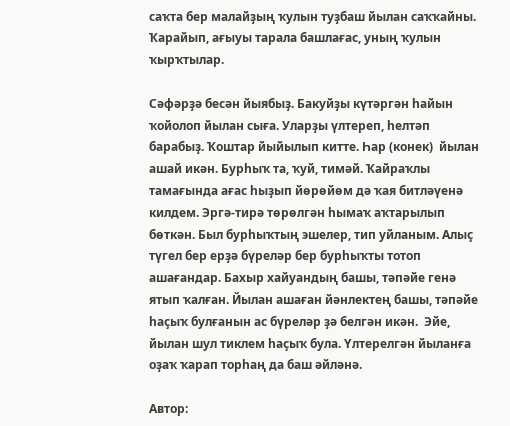саҡта бер малайҙың ҡулын туҙбаш йылан саҡҡайны. Ҡарайып, ағыуы тарала башлағас, уның ҡулын ҡырҡтылар.

Сәфәрҙә бесән йыябыҙ. Бакуйҙы күтәргән һайын ҡойолоп йылан сыға. Уларҙы үлтереп, һелтәп барабыҙ. Ҡоштар йыйылып китте. Һар (конек)  йылан ашай икән. Бурһыҡ та, ҡуй, тимәй. Ҡайраҡлы тамағында ағас һыҙып йөрөйөм дә ҡая битләүенә килдем. Эргә-тирә төрөлгән һымаҡ аҡтарылып бөткән. Был бурһыҡтың эшелер, тип уйланым. Алыҫ түгел бер ерҙә бүреләр бер бурһыҡты тотоп ашағандар. Бахыр хайуандың башы, тәпәйе генә ятып ҡалған. Йылан ашаған йәнлектең башы, тәпәйе һаҫыҡ булғанын ас бүреләр ҙә белгән икән.  Эйе, йылан шул тиклем һаҫыҡ була. Үлтерелгән йыланға оҙаҡ ҡарап торһаң да баш әйләнә.

Автор: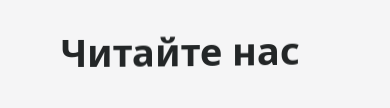Читайте нас